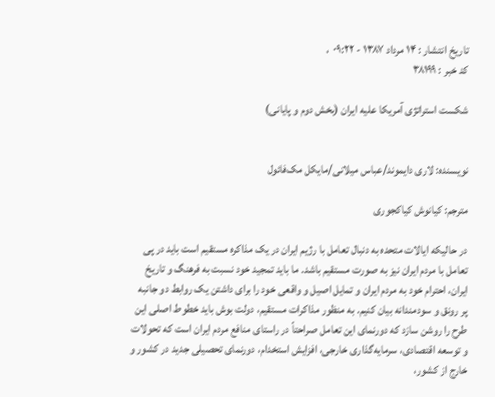تاریخ انتشار : ۱۴ مرداد ۱۳۸۷ - ۰۹:۲۲  ،
کد خبر : ۳۸۱۹۹

شکست استراتژی آمریکا علیه ایران (بخش دوم و پایانی)


نویسنده: لاری دایموند/عباس میلانی/مایکل مک‌فائول

مترجم: کیانوش کیاکجوری

در حالیکه ایالات متحده به دنبال تعامل با رژیم ایران در یک مذاکره مستقیم است باید در پی تعامل با مردم ایران نیز به صورت مستقیم باشد. ما باید تمجید خود نسبت به فرهنگ و تاریخ ایران، احترام خود به مردم ایران و تمایل اصیل و واقعی خود را برای داشتن یک روابط دو جانبه پر رونق و سودمندانه بیان کنیم. به منظور مذاکرات مستقیم، دولت بوش باید خطوط اصلی این طرح را روشن سازد که دورنمای این تعامل صراحتاً در راستای منافع مردم ایران است که تحولات و توسعه اقتصادی، سرمایه‌گذاری خارجی، افزایش استخدام، دورنمای تحصیلی جدید در کشور و خارج از کشور،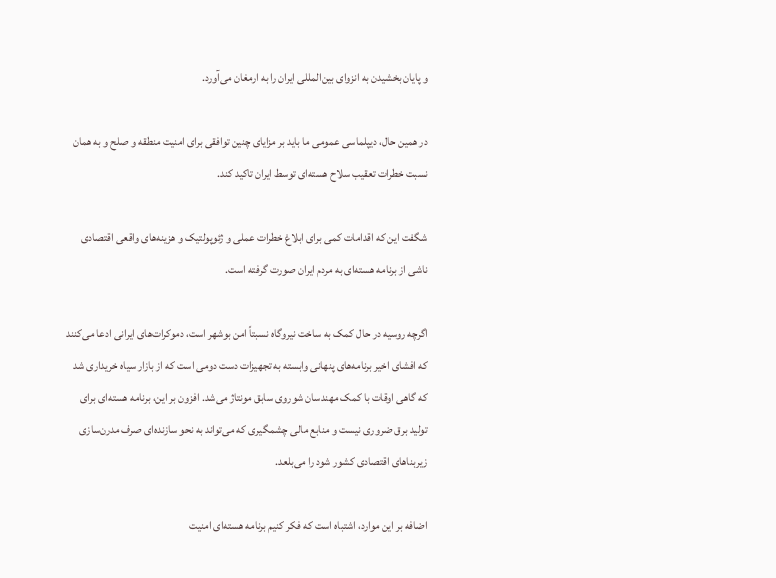و پایان بخشیدن به انزوای بین‌المللی ایران را به ارمغان می‌آورد.

در همین حال، دیپلماسی عمومی ما باید بر مزایای چنین توافقی برای امنیت منطقه و صلح و به همان نسبت خطرات تعقیب سلاح هسته‌ای توسط ایران تاکید کند.

شگفت‌ این ‌که اقدامات کمی برای ابلاغ خطرات عملی و ژئوپولتیک و هزینه‌های واقعی اقتصادی ناشی از برنامه هسته‌ای به مردم ایران صورت گرفته است.

اگرچه روسیه در حال کمک به ساخت نیروگاه نسبتاً امن بوشهر است، دموکرات‌های ایرانی ادعا می‌کنند که افشای اخیر برنامه‌های پنهانی وابسته به تجهیزات دست دومی است که از بازار سیاه خریداری شد که گاهی اوقات با کمک مهندسان شوروی سابق مونتاژ می‌شد. افزون بر این، برنامه هسته‌ای برای تولید برق ضروری نیست و منابع مالی چشمگیری که می‌تواند به نحو سازنده‌ای صرف مدرن‌سازی زیربناهای اقتصادی کشور شود را می‌بلعد.

اضافه بر این موارد، اشتباه است که فکر کنیم برنامه هسته‌ای امنیت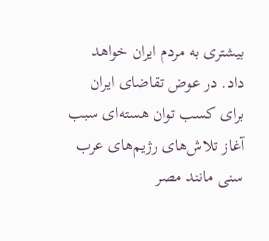بیشتری به مردم ایران خواهد داد. در عوض تقاضای ایران برای کسب توان هسته‌ای سبب آغاز تلاش‌های رژیم‌های عرب سنی مانند مصر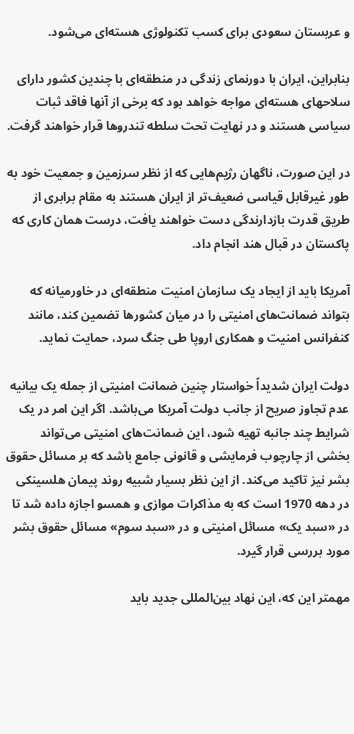و عربستان سعودی برای کسب تکنولوژی هسته‌ای می‌شود.

بنابراین، ایران با دورنمای زندگی در منطقه‌ای با چندین کشور دارای سلاحهای هسته‌ای مواجه خواهد بود که برخی از آنها فاقد ثبات سیاسی هستند و در نهایت تحت سلطه تندروها قرار خواهند گرفت.

در این صورت، ناگهان رژیم‌هایی که از نظر سرزمین و جمعیت خود به طور غیرقابل قیاسی ضعیف‌تر از ایران هستند به مقام برابری از طریق قدرت بازدارندگی دست خواهند یافت، درست همان کاری که پاکستان در قبال هند انجام داد.

آمریکا باید از ایجاد یک سازمان امنیت منطقه‌ای در خاورمیانه که بتواند ضمانت‌های امنیتی را در میان کشورها تضمین کند، مانند کنفرانس امنیت و همکاری اروپا طی جنگ سرد، حمایت نماید.

دولت ایران شدیداً خواستار چنین ضمانت امنیتی از جمله یک بیانیه عدم تجاوز صریح از جانب دولت آمریکا می‌باشد. اگر این امر در یک شرایط چند جانبه تهیه شود، این ضمانت‌های امنیتی می‌تواند بخشی از چارچوب فرمایشی و قانونی جامع باشد که بر مسائل حقوق بشر نیز تاکید می‌کند. از این نظر بسیار شبیه روند پیمان هلسینکی در دهه 1970 است که به مذاکرات موازی و همسو اجازه داده شد تا در «سبد یک» مسائل امنیتی و در «سبد سوم» مسائل حقوق بشر مورد بررسی قرار گیرد.

مهمتر این که، این نهاد بین‌المللی جدید باید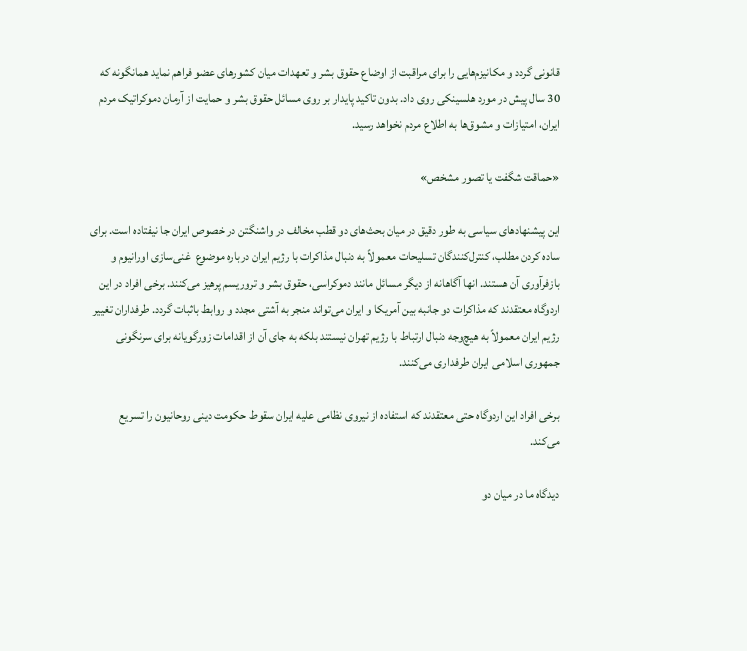قانونی گردد و مکانیزم‌هایی را برای مراقبت از اوضاع حقوق بشر و تعهدات میان کشورهای عضو فراهم نماید همانگونه که 30 سال پیش در مورد هلسینکی روی داد. بدون تاکید پایدار بر روی مسائل حقوق بشر و حمایت از آرمان دموکراتیک مردم ایران، امتیازات و مشوق‌ها به اطلاع مردم نخواهد رسید.

«حماقت شگفت یا تصور مشخص»

این پیشنهادهای سیاسی به طور دقیق در میان بحث‌های دو قطب مخالف در واشنگتن در خصوص ایران جا نیفتاده است. برای ساده کردن مطلب، کنترل‌کنندگان تسلیحات معمولاً به دنبال مذاکرات با رژیم ایران درباره موضوع  غنی‌سازی اورانیوم و بازفرآوری آن هستند. انها آگاهانه از دیگر مسائل مانند دموکراسی، حقوق بشر و تروریسم پرهیز می‌کنند. برخی افراد در این اردوگاه معتقدند که مذاکرات دو جانبه بین آمریکا و ایران می‌تواند منجر به آشتی مجدد و روابط باثبات گردد. طرفداران تغییر رژیم ایران معمولاً به هیچ‌وجه دنبال ارتباط با رژیم تهران نیستند بلکه به جای آن از اقدامات زورگویانه برای سرنگونی جمهوری اسلامی ایران طرفداری می‌کنند.

برخی افراد این اردوگاه حتی معتقدند که استفاده از نیروی نظامی علیه ایران سقوط حکومت دینی روحانیون را تسریع می‌کند.

دیدگاه ما در میان دو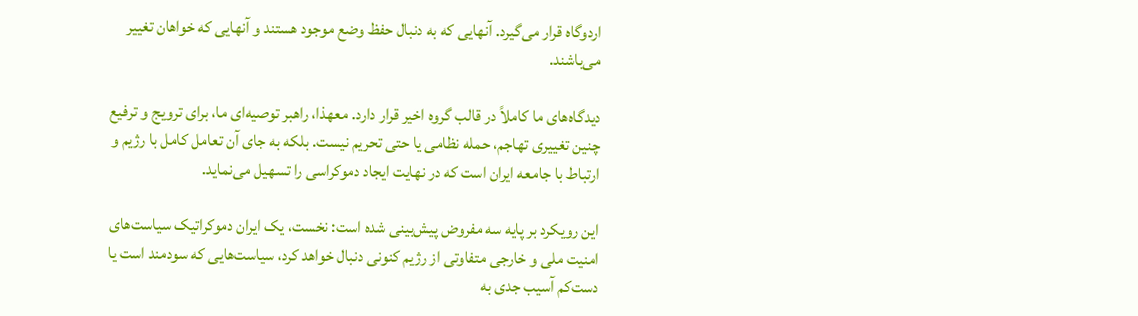اردوگاه قرار می‌گیرد. آنهایی که به دنبال حفظ وضع موجود هستند و آنهایی که خواهان تغییر می‌باشند.

دیدگاه‌‌های ما کاملاً در قالب گروه اخیر قرار دارد. معهذا، راهبر توصیه‌ای ما، برای ترویج و ترفیع چنین تغییری تهاجم، حمله نظامی یا حتی تحریم نیست. بلکه به جای آن تعامل کامل با رژیم و ارتباط با جامعه ایران است که در نهایت ایجاد دموکراسی را تسهیل می‌نماید.

این رویکرد بر پایه سه مفروض پیش‌بینی شده است: نخست، یک ایران دموکراتیک سیاست‌های امنیت ملی و خارجی متفاوتی از رژیم کنونی دنبال خواهد کرد، سیاست‌هایی که سودمند است یا دست‌کم آسیب جدی به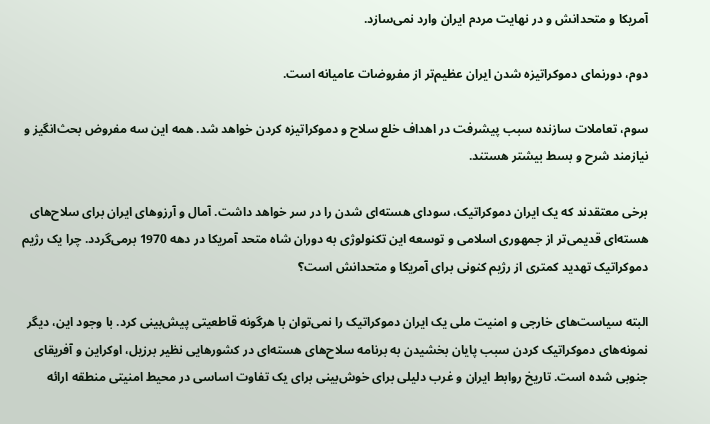آمریکا و متحدانش و در نهایت مردم ایران وارد نمی‌سازد.

دوم، دورنمای دموکراتیزه شدن ایران عظیم‌تر از مفروضات عامیانه است.

سوم، تعاملات سازنده سبب پیشرفت در اهداف خلع سلاح و دموکراتیزه کردن خواهد شد. همه این سه مفروض بحث‌انگیز و نیازمند شرح و بسط بیشتر هستند.

برخی معتقدند که یک ایران دموکراتیک، سودای هسته‌ای شدن را در سر خواهد داشت. آمال و آرزوهای ایران برای سلاح‌های هسته‌ای قدیمی‌تر از جمهوری اسلامی و توسعه این تکنولوژی به دوران شاه متحد آمریکا در دهه 1970 برمی‌گردد. چرا یک رژیم دموکراتیک تهدید کمتری از رژیم کنونی برای آمریکا و متحدانش است؟

البته سیاست‌های خارجی و امنیت ملی یک ایران دموکراتیک را نمی‌توان با هرگونه قاطعیتی پیش‌بینی کرد. با وجود این، دیگر نمونه‌های دموکراتیک کردن سبب پایان بخشیدن به برنامه سلاح‌های هسته‌ای در کشورهایی نظیر برزیل، اوکراین و آفریقای جنوبی شده است. تاریخ روابط ایران و غرب دلیلی برای خوش‌بینی برای یک تفاوت اساسی در محیط امنیتی منطقه ارائه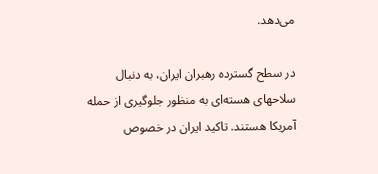می‌دهد.

در سطح گسترده رهبران ایران، به دنبال سلاحهای هسته‌ای به منظور جلوگیری از حمله آمریکا هستند. تاکید ایران در خصوص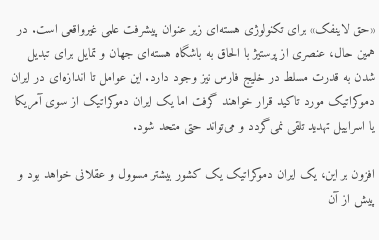«حق لاینفک» برای تکنولوژی هسته‌ای زیر عنوان پیشرفت علمی غیرواقعی است. در همین حال، عنصری از پرستیژ با الحاق به باشگاه هسته‌ای جهان و تمایل برای تبدیل شدن به قدرت مسلط در خلیج فارس نیز وجود دارد. این عوامل تا اندازه‌ای در ایران دموکراتیک مورد تاکید قرار خواهند گرفت اما یک ایران دموکراتیک از سوی آمریکا یا اسراییل تهدید تلقی نمی‌گردد و می‌تواند حتی متحد شود.

افزون بر این، یک ایران دموکراتیک یک کشور بیشتر مسوول و عقلانی خواهد بود و پیش از آن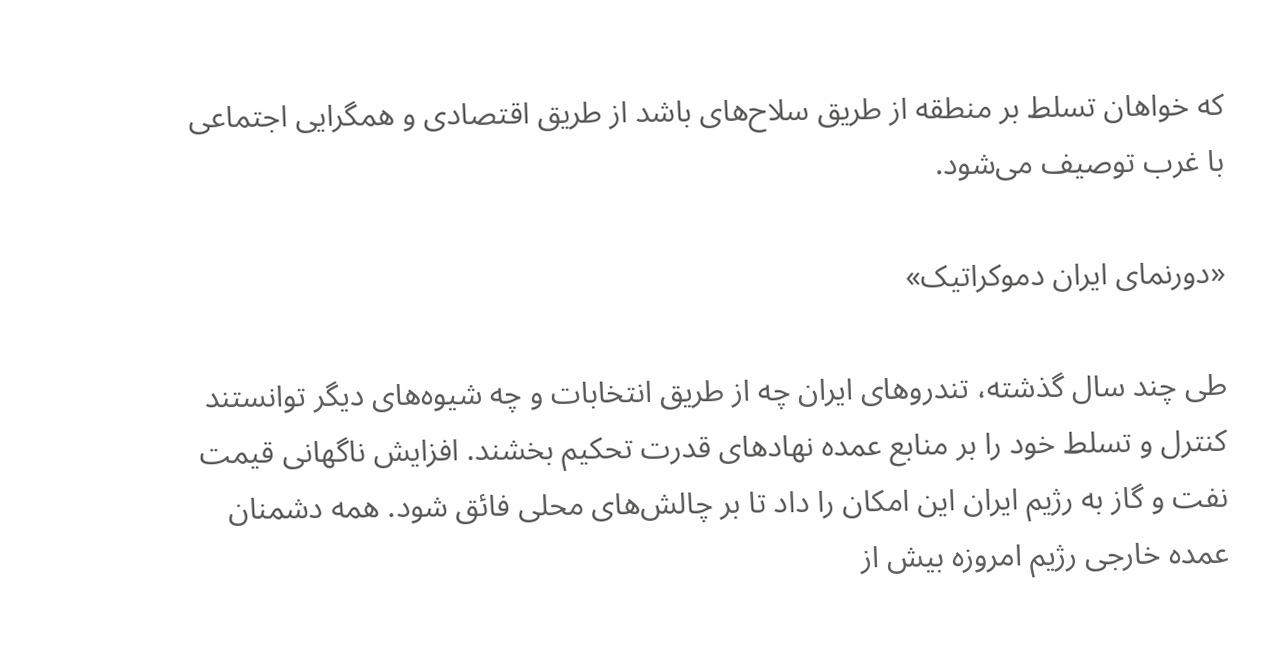که خواهان تسلط بر منطقه از طریق سلاح‌های باشد از طریق اقتصادی و همگرایی اجتماعی با غرب توصیف می‌شود.

«دورنمای ایران دموکراتیک»

طی چند سال گذشته، تندروهای ایران چه از طریق انتخابات و چه شیوه‌های دیگر توانستند کنترل و تسلط خود را بر منابع عمده نهادهای قدرت تحکیم بخشند. افزایش ناگهانی قیمت نفت و گاز به رژیم ایران این امکان را داد تا بر چالش‌های محلی فائق شود. همه دشمنان عمده خارجی رژیم امروزه بیش از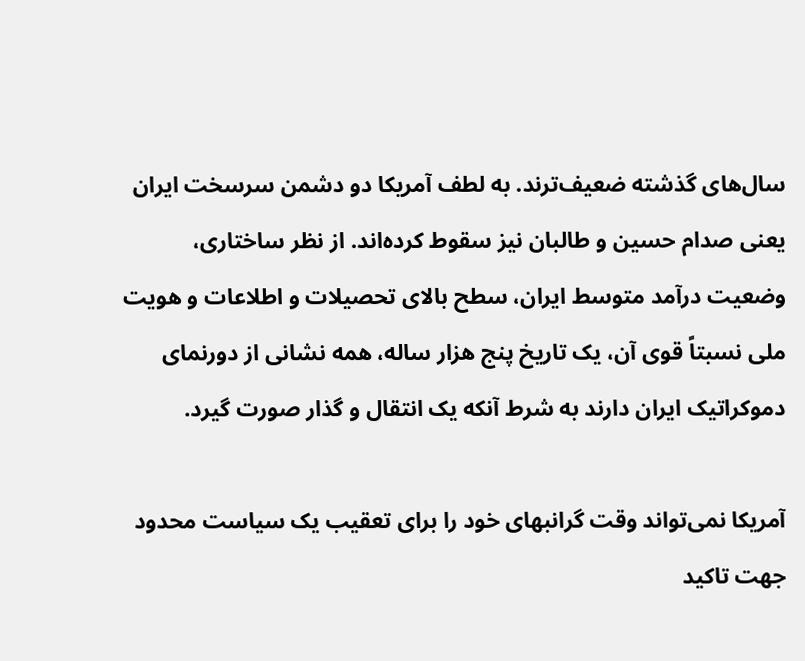سال‌های گذشته ضعیف‌ترند. به لطف آمریکا دو دشمن سرسخت ایران یعنی صدام حسین و طالبان نیز سقوط کرده‌اند. از نظر ساختاری، وضعیت درآمد متوسط ایران، سطح بالای تحصیلات و اطلاعات و هویت ملی نسبتاً قوی آن، یک تاریخ پنج هزار ساله، همه نشانی از دورنمای دموکراتیک ایران دارند به شرط آنکه یک انتقال و گذار صورت گیرد.

آمریکا نمی‌تواند وقت گرانبهای خود را برای تعقیب یک سیاست محدود جهت تاکید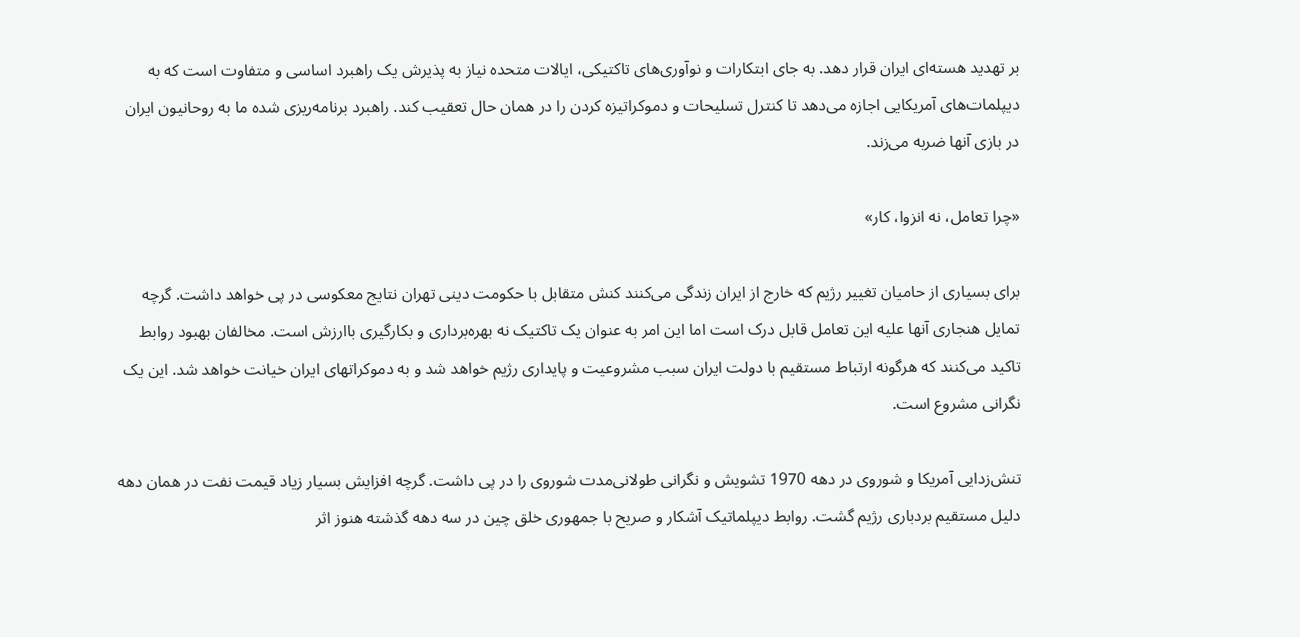بر تهدید هسته‌ای ایران قرار دهد. به جای ابتکارات و نوآوری‌های تاکتیکی، ایالات متحده نیاز به پذیرش یک راهبرد اساسی و متفاوت است که به دیپلمات‌های آمریکایی اجازه می‌دهد تا کنترل تسلیحات و دموکراتیزه کردن را در همان حال تعقیب کند. راهبرد برنامه‌ریزی شده ما به روحانیون ایران در بازی آنها ضربه می‌زند.

«چرا تعامل، نه انزوا، کار»

برای بسیاری از حامیان تغییر رژیم که خارج از ایران زندگی می‌کنند کنش متقابل با حکومت دینی تهران نتایج معکوسی در پی خواهد داشت. گرچه تمایل هنجاری آنها علیه این تعامل قابل درک است اما این امر به عنوان یک تاکتیک نه بهره‌برداری و بکارگیری باارزش است. مخالفان بهبود روابط تاکید می‌کنند که هرگونه ارتباط مستقیم با دولت ایران سبب مشروعیت و پایداری رژیم خواهد شد و به دموکراتهای ایران خیانت خواهد شد. این یک نگرانی مشروع است.

تنش‌زدایی آمریکا و شوروی در دهه 1970 تشویش و نگرانی طولانی‌مدت شوروی را در پی داشت. گرچه افزایش بسیار زیاد قیمت نفت در همان دهه دلیل مستقیم بردباری رژیم گشت. روابط دیپلماتیک آشکار و صریح با جمهوری خلق چین در سه دهه گذشته هنوز اثر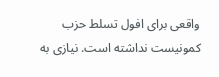واقعی برای افول تسلط حزب کمونیست نداشته است. نیازی به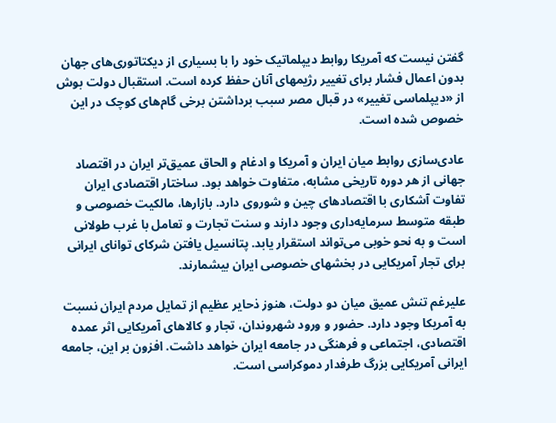گفتن نیست که آمریکا روابط دیپلماتیک خود را با بسیاری از دیکتاتوری‌های جهان بدون اعمال فشار برای تغییر رژیمهای آنان حفظ کرده است. استقبال دولت بوش از «دیپلماسی تغییر» در قبال مصر سبب برداشتن برخی گام‌های کوچک در این خصوص شده است.

عادی‌سازی روابط میان ایران و آمریکا و ادغام و الحاق عمیق‌‌تر ایران در اقتصاد جهانی از هر دوره تاریخی مشابه، متفاوت خواهد بود. ساختار اقتصادی ایران تفاوت آشکاری با اقتصادهای چین و شوروی دارد. بازارها، مالکیت خصوصی و طبقه متوسط سرمایه‌داری وجود دارند و سنت تجارت و تعامل با غرب طولانی است و به نحو خوبی می‌تواند استقرار یابد. پتانسیل یافتن شرکای توانای ایرانی برای تجار آمریکایی در بخشهای خصوصی ایران بیشمارند.

علیرغم تنش عمیق میان دو دولت، هنوز ذحایر عظیم از تمایل مردم ایران نسبت به آمریکا وجود دارد. حضور و ورود شهروندان، تجار و کالاهای آمریکایی اثر عمده اقتصادی، اجتماعی و فرهنگی در جامعه ایران خواهد داشت. افزون بر این، جامعه ایرانی آمریکایی بزرگ طرفدار دموکراسی است.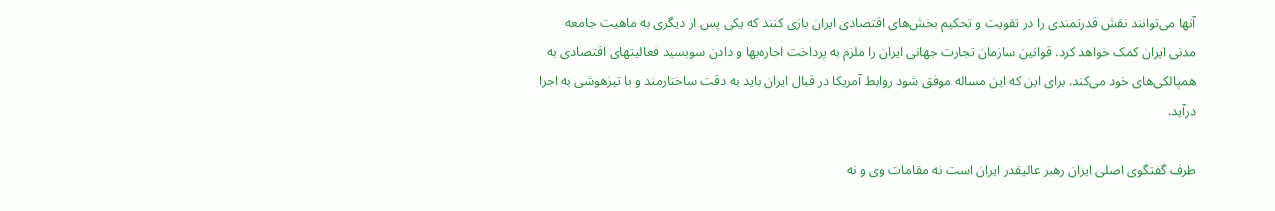آنها می‌توانند نقش قدرتمندی را در تقویت و تحکیم بخش‌های اقتصادی ایران بازی کنند که یکی پس از دیگری به ماهیت جامعه مدنی ایران کمک خواهد کرد. قوانین سازمان تجارت جهانی ایران را ملزم به پرداخت اجاره‌بها و دادن سوبسید فعالیتهای اقتصادی به همپالکی‌های خود می‌کند. برای این که این مساله موفق شود روابط آمریکا در قبال ایران باید به دقت ساختارمند و با تیزهوشی به اجرا درآید.

طرف گفتگوی اصلی ایران رهبر عالیقدر ایران است نه مقامات وی و نه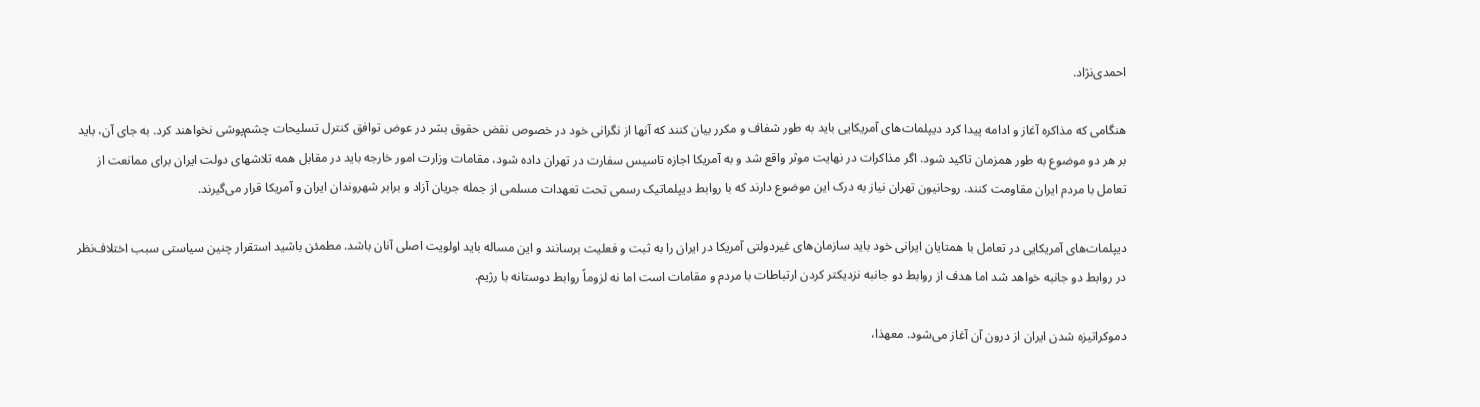احمدی‌نژاد.

هنگامی که مذاکره آغاز و ادامه پیدا کرد دیپلمات‌های آمریکایی باید به طور شفاف و مکرر بیان کنند که آنها از نگرانی خود در خصوص نقض حقوق بشر در عوض توافق کنترل تسلیحات چشم‌پوشی نخواهند کرد. به جای آن، باید بر هر دو موضوع به طور همزمان تاکید شود. اگر مذاکرات در نهایت موثر واقع شد و به آمریکا اجازه تاسیس سفارت در تهران داده شود، مقامات وزارت امور خارجه باید در مقابل همه تلاشهای دولت ایران برای ممانعت از تعامل با مردم ایران مقاومت کنند. روحانیون تهران نیاز به درک این موضوع دارند که با روابط دیپلماتیک رسمی تحت تعهدات مسلمی از جمله جریان آزاد و برابر شهروندان ایران و آمریکا قرار می‌گیرند.

دیپلمات‌های آمریکایی در تعامل با همتایان ایرانی خود باید سازمان‌های غیردولتی آمریکا در ایران را به ثبت و فعلیت برسانند و این مساله باید اولویت اصلی آنان باشد. مطمئن باشید استقرار چنین سیاستی سبب اختلاف‌نظر در روابط دو جانبه خواهد شد اما هدف از روابط دو جانبه نزدیکتر کردن ارتباطات با مردم و مقامات است اما نه لزوماً روابط دوستانه با رژیم.

دموکراتیزه شدن ایران از درون آن آغاز می‌شود. معهذا،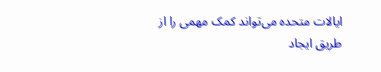ایالات متحده می‌تواند کمک مهمی را از طریق ایجاد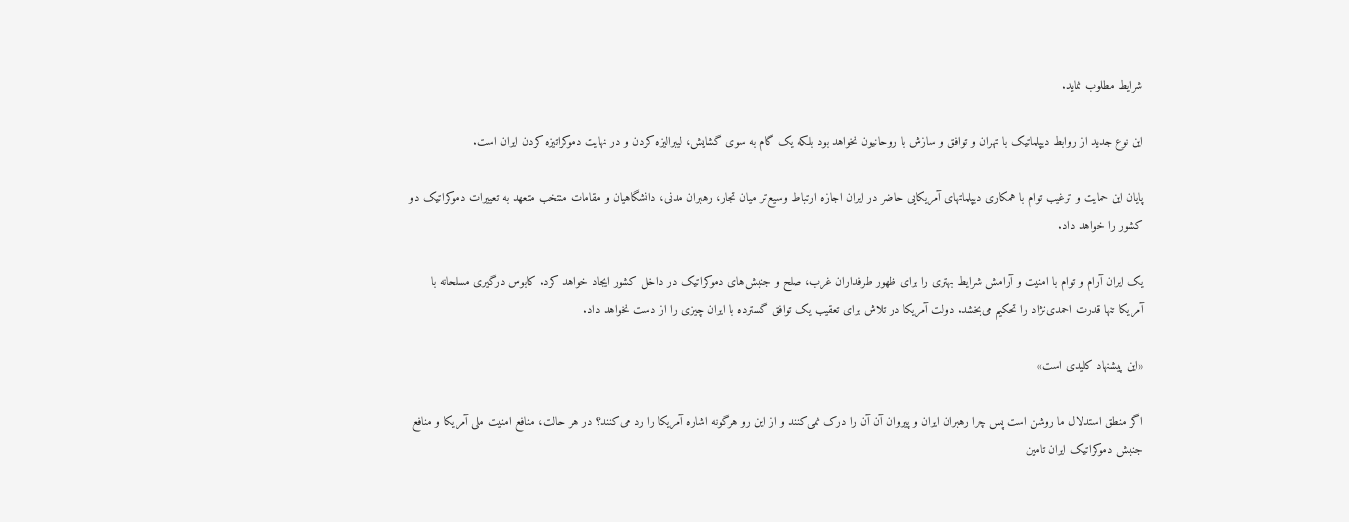شرایط مطلوب نماید.

این نوع جدید از روابط دیپلماتیک با تهران و توافق و سازش با روحانیون نخواهد بود بلکه یک گام به سوی گشایش، لیبرالیزه کردن و در نهایت دموکراتیزه کردن ایران است.

پایان این حمایت و ترغیب توام با همکاری دیپلماتهای آمریکایی حاضر در ایران اجازه ارتباط وسیع‌تر میان تجار، رهبران مدنی، دانشگاهیان و مقامات منتخب متعهد به تعییرات دموکراتیک دو کشور را خواهد داد.

یک ایران آرام و توام با امنیت و آرامش شرایط بهتری را برای ظهور طرفداران غرب، صلح و جنبش‌های دموکراتیک در داخل کشور ایجاد خواهد کرد. کابوس درگیری مسلحانه با آمریکا تنها قدرت احمدی‌نژاد را تحکیم می‌بخشد. دولت آمریکا در تلاش برای تعقیب یک توافق گسترده با ایران چیزی را از دست نخواهد داد.

«این پیشنهاد کلیدی است»

اگر منطق استدلال ما روشن است پس چرا رهبران ایران و پیروان آن آن را درک نمی‌کنند و از این رو هرگونه اشاره آمریکا را رد می‌کنند؟ در هر حالت، منافع امنیت ملی آمریکا و منافع جنبش دموکراتیک ایران تامین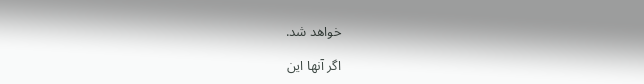خواهد شد.

اگر آنها این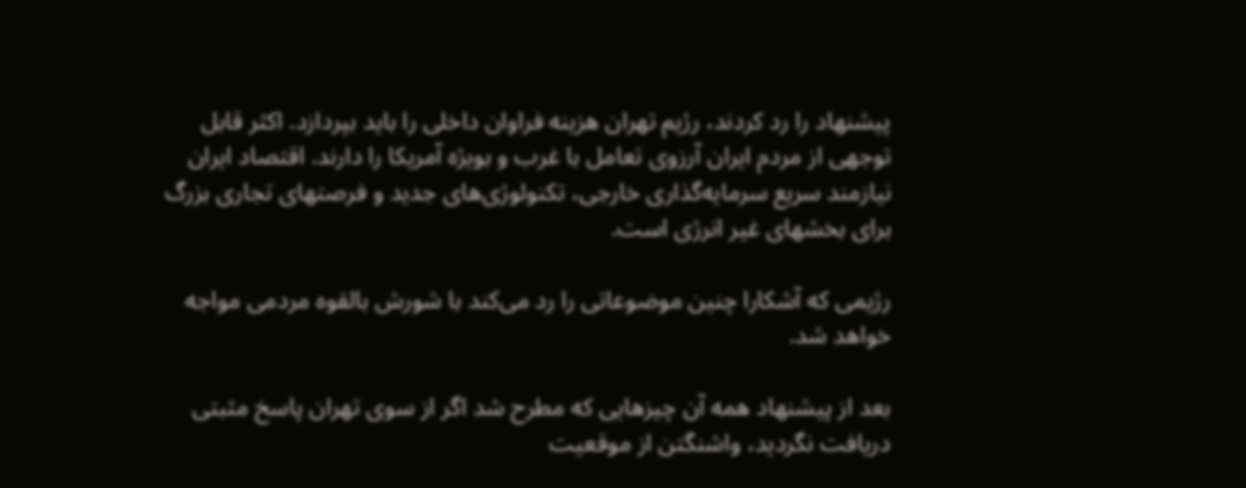پیشنهاد را رد کردند، رژیم تهران هزینه فراوان داخلی را باید بپردازد. اکثر قابل توجهی از مردم ایران آرزوی تعامل با غرب و بویژه آمریکا را دارند. اقتصاد ایران نیازمند سریع سرمایه‌گذاری خارجی، تکنولوژی‌های جدید و فرصتهای تجاری بزرگ برای بخشهای غیر انرژی است.

رژیمی که آشکارا چنین موضوعاتی را رد می‌کند با شورش بالقوه مردمی مواجه خواهد شد.

بعد از پیشنهاد همه آن چیزهایی که مطرح شد اگر از سوی تهران پاسخ مثبتی دریافت نگردید، ‌واشنگتن از موقعیت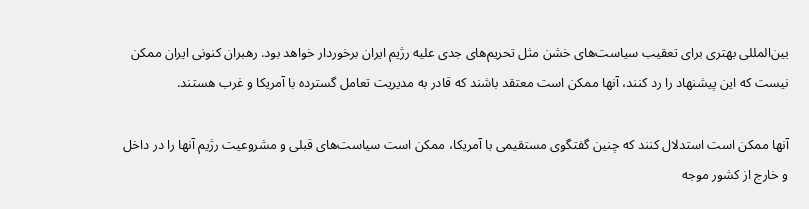بین‌المللی بهتری برای تعقیب سیاست‌های خشن مثل تحریم‌های جدی علیه رژیم ایران برخوردار خواهد بود. رهبران کنونی ایران ممکن نیست که این پیشنهاد را رد کنند، آنها ممکن است معتقد باشند که قادر به مدیریت تعامل گسترده با آمریکا و غرب هستند.

آنها ممکن است استدلال کنند که چنین گفتگوی مستقیمی با آمریکا، ممکن است سیاست‌های قبلی و مشروعیت رژیم آنها را در داخل و خارج از کشور موجه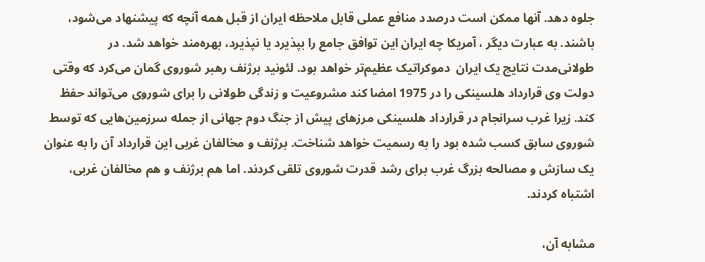جلوه دهد. آنها ممکن است درصدد منافع عملی قابل ملاحظه ایران از قبل همه آنچه که پیشنهاد می‌شود، باشند. به عبارت دیگر ، آمریکا چه ایران این توافق جامع را بپذیرد یا نپذیرد، بهره‌مند خواهد شد. در طولانی‌مدت نتایج یک ایران  دموکراتیک عظیم‌تر خواهد بود. لئونید برژنف رهبر شوروی گمان می‌کرد که وقتی دولت وی قرارداد هلسینکی را در 1975 امضا کند مشروعیت و زندگی طولانی را برای شوروی می‌تواند حفظ کند. زیرا غرب سرانجام در قرارداد هلسینکی مرزهای پیش از جنگ دوم جهانی از جمله سرزمین‌هایی که توسط شوروی سابق کسب شده بود را به رسمیت خواهد شناخت. برژنف و مخالفان غربی این قرارداد آن را به عنوان یک سازش و مصالحه بزرگ غرب برای رشد قدرت شوروی تلقی کردند. اما هم برژنف و هم مخالفان غربی، اشتباه کردند.

مشابه آن،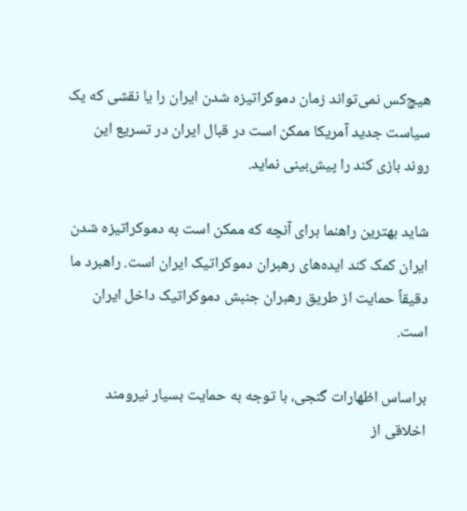هیچ‌کس نمی‌‌تواند زمان دموکراتیزه شدن ایران را یا نقشی که یک سیاست جدید آمریکا ممکن است در قبال ایران در تسریع این روند بازی کند را پیش‌بینی نماید.

شاید بهترین راهنما برای آنچه که ممکن است به دموکراتیزه شدن ایران کمک کند ایده‌های رهبران دموکراتیک ایران است. راهبرد ما دقیقاً حمایت از طریق رهبران جنبش دموکراتیک داخل ایران است.

براساس اظهارات گنجی، با توجه به حمایت بسیار نیرومند اخلاقی از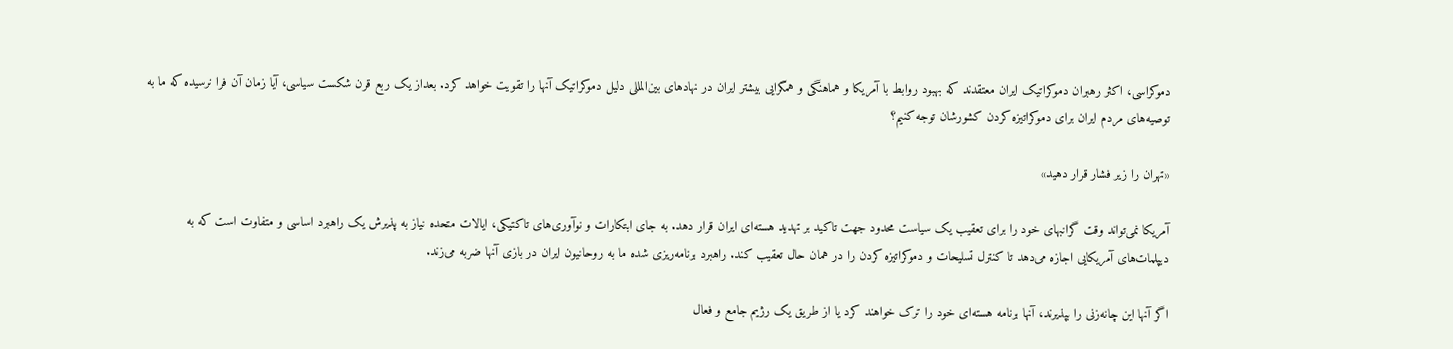دموکراسی، اکثر رهبران دموکراتیک ایران معتقدند که بهبود روابط با آمریکا و هماهنگی و همگرایی بیشتر ایران در نهادهای بین‌المللی دلیل دموکراتیک آنها را تقویت خواهد کرد. بعداز یک ربع قرن شکست سیاسی، آیا زمان آن فرا نرسیده که ما به توصیه‌های مردم ایران برای دموکراتیزه کردن کشورشان توجه کنیم؟

«تهران را زیر فشار قرار دهید»

آمریکا نمی‌تواند وقت گرانبهای خود را برای تعقیب یک سیاست محدود جهت تاکید بر تهدید هسته‌ای ایران قرار دهد. به جای ابتکارات و نوآوری‌های تاکتیکی، ایالات متحده نیاز به پذیرش یک راهبرد اساسی و متفاوت است که به دیپلمات‌های آمریکایی اجازه می‌دهد تا کنترل تسلیحات و دموکراتیزه کردن را در همان حال تعقیب کند. راهبرد برنامه‌ریزی شده ما به روحانیون ایران در بازی آنها ضربه می‌زند.

اگر آنها این چانه‌زنی را بپذیرند، آنها برنامه هسته‌ای خود را ترک خواهند کرد یا از طریق یک رژیم جامع و فعال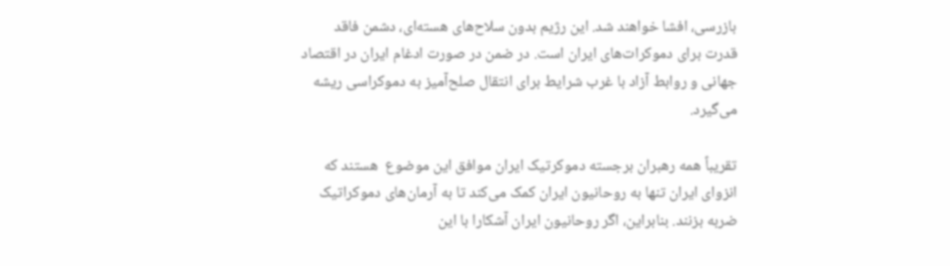بازرسی، افشا خواهند شد. این رژیم بدون سلاح‌های هسته‌ای، دشمن فاقد قدرت برای دموکرات‌های ایران است. در ضمن در صورت ادغام ایران در اقتصاد جهانی و روابط آزاد با غرب شرایط برای انتقال صلح‌آمیز به دموکراسی ریشه می‌گیرد.

تقریباً همه رهبران برجسته دموکرتیک ایران موافق این موضوع  هستند که انزوای ایران تنها به روحانیون ایران کمک می‌کند تا به آرمان‌های دموکراتیک ضربه بزنند. بنابراین، اگر روحانیون ایران آشکارا با این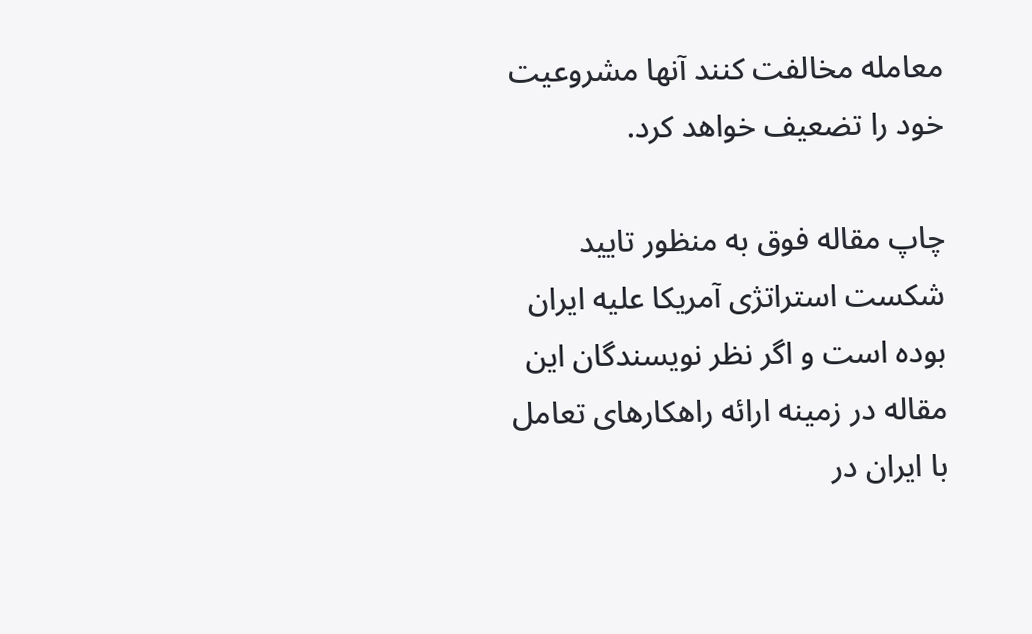معامله مخالفت کنند آنها مشروعیت خود را تضعیف خواهد کرد.

چاپ مقاله فوق به منظور تایید شکست استراتژی‌ آمریکا علیه ایران بوده است و اگر نظر نویسندگان این مقاله در زمینه ارائه راهکارهای تعامل با ایران در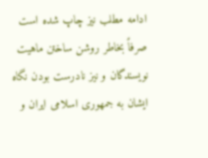ادامه مطلب نیز چاپ شده است صرفاً بخاطر روشن ساختن ماهیت نویسندگان و نیز نادرست بودن نگاه ایشان به جمهوری اسلامی ایران و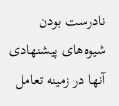نادرست بودن شیوه‌های پیشنهادی آنها در زمینه تعامل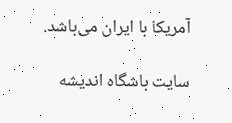آمریکا با ایران می‌باشد.

سایت باشگاه اندیشه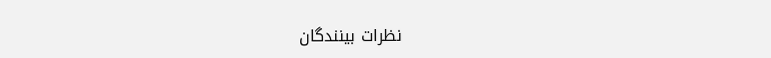نظرات بینندگان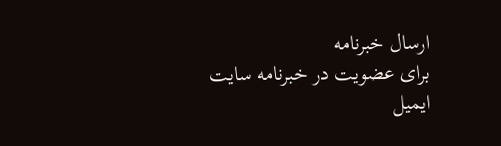ارسال خبرنامه
برای عضویت در خبرنامه سایت ایمیل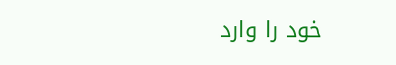خود را وارد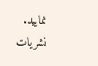نمایید.
نشریات